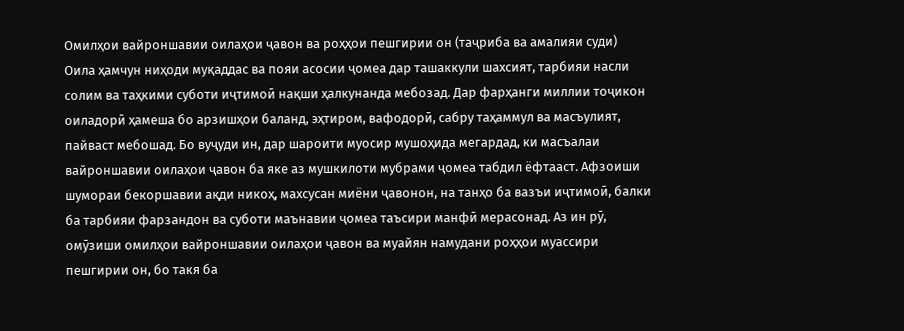Омилҳои вайроншавии оилаҳои ҷавон ва роҳҳои пешгирии он (таҷриба ва амалияи суди)
Оила ҳамчун ниҳоди муқаддас ва пояи асосии ҷомеа дар ташаккули шахсият, тарбияи насли солим ва таҳкими суботи иҷтимоӣ нақши ҳалкунанда мебозад. Дар фарҳанги миллии тоҷикон оиладорӣ ҳамеша бо арзишҳои баланд, эҳтиром, вафодорӣ, сабру таҳаммул ва масъулият, пайваст мебошад. Бо вуҷуди ин, дар шароити муосир мушоҳида мегардад, ки масъалаи вайроншавии оилаҳои ҷавон ба яке аз мушкилоти мубрами ҷомеа табдил ёфтааст. Афзоиши шумораи бекоршавии ақди никоҳ, махсусан миёни ҷавонон, на танҳо ба вазъи иҷтимоӣ, балки ба тарбияи фарзандон ва суботи маънавии ҷомеа таъсири манфӣ мерасонад. Аз ин рӯ, омӯзиши омилҳои вайроншавии оилаҳои ҷавон ва муайян намудани роҳҳои муассири пешгирии он, бо такя ба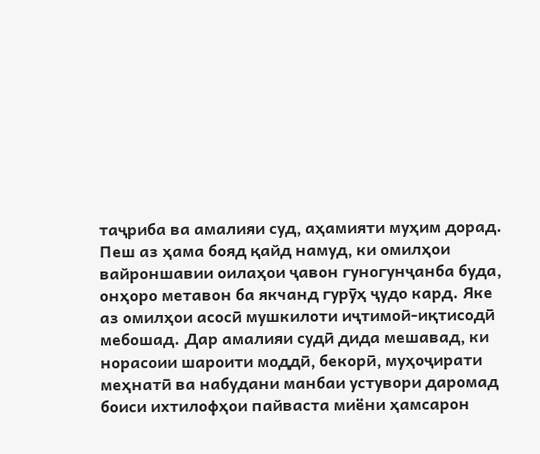таҷриба ва амалияи суд, аҳамияти муҳим дорад. Пеш аз ҳама бояд қайд намуд, ки омилҳои вайроншавии оилаҳои ҷавон гуногунҷанба буда, онҳоро метавон ба якчанд гурӯҳ ҷудо кард. Яке аз омилҳои асосӣ мушкилоти иҷтимоӣ-иқтисодӣ мебошад. Дар амалияи судӣ дида мешавад, ки норасоии шароити моддӣ, бекорӣ, муҳоҷирати меҳнатӣ ва набудани манбаи устувори даромад боиси ихтилофҳои пайваста миёни ҳамсарон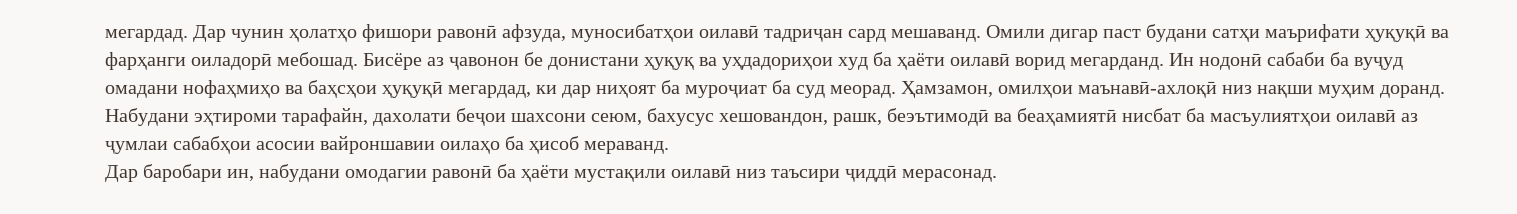мегардад. Дар чунин ҳолатҳо фишори равонӣ афзуда, муносибатҳои оилавӣ тадриҷан сард мешаванд. Омили дигар паст будани сатҳи маърифати ҳуқуқӣ ва фарҳанги оиладорӣ мебошад. Бисёре аз ҷавонон бе донистани ҳуқуқ ва уҳдадориҳои худ ба ҳаёти оилавӣ ворид мегарданд. Ин нодонӣ сабаби ба вуҷуд омадани нофаҳмиҳо ва баҳсҳои ҳуқуқӣ мегардад, ки дар ниҳоят ба муроҷиат ба суд меорад. Ҳамзамон, омилҳои маънавӣ-ахлоқӣ низ нақши муҳим доранд. Набудани эҳтироми тарафайн, дахолати беҷои шахсони сеюм, бахусус хешовандон, рашк, беэътимодӣ ва беаҳамиятӣ нисбат ба масъулиятҳои оилавӣ аз ҷумлаи сабабҳои асосии вайроншавии оилаҳо ба ҳисоб мераванд.
Дар баробари ин, набудани омодагии равонӣ ба ҳаёти мустақили оилавӣ низ таъсири ҷиддӣ мерасонад.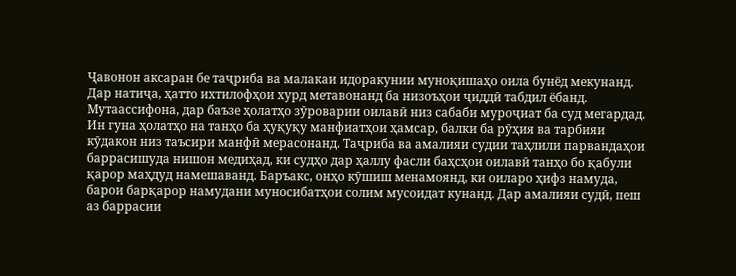Ҷавонон аксаран бе таҷриба ва малакаи идоракунии муноқишаҳо оила бунёд мекунанд. Дар натиҷа, ҳатто ихтилофҳои хурд метавонанд ба низоъҳои ҷиддӣ табдил ёбанд. Мутаассифона, дар баъзе ҳолатҳо зӯроварии оилавӣ низ сабаби муроҷиат ба суд мегардад. Ин гуна ҳолатҳо на танҳо ба ҳуқуқу манфиатҳои ҳамсар, балки ба рӯҳия ва тарбияи кӯдакон низ таъсири манфӣ мерасонанд. Таҷриба ва амалияи судии таҳлили парвандаҳои баррасишуда нишон медиҳад, ки судҳо дар ҳаллу фасли баҳсҳои оилавӣ танҳо бо қабули қарор маҳдуд намешаванд. Баръакс, онҳо кӯшиш менамоянд, ки оиларо ҳифз намуда, барои барқарор намудани муносибатҳои солим мусоидат кунанд. Дар амалияи судӣ, пеш аз баррасии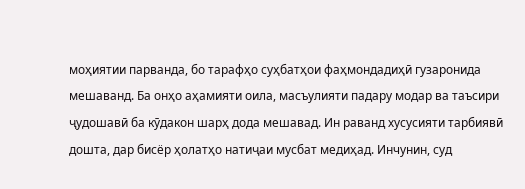моҳиятии парванда, бо тарафҳо суҳбатҳои фаҳмондадиҳӣ гузаронида мешаванд. Ба онҳо аҳамияти оила, масъулияти падару модар ва таъсири ҷудошавӣ ба кӯдакон шарҳ дода мешавад. Ин раванд хусусияти тарбиявӣ дошта, дар бисёр ҳолатҳо натиҷаи мусбат медиҳад. Инчунин, суд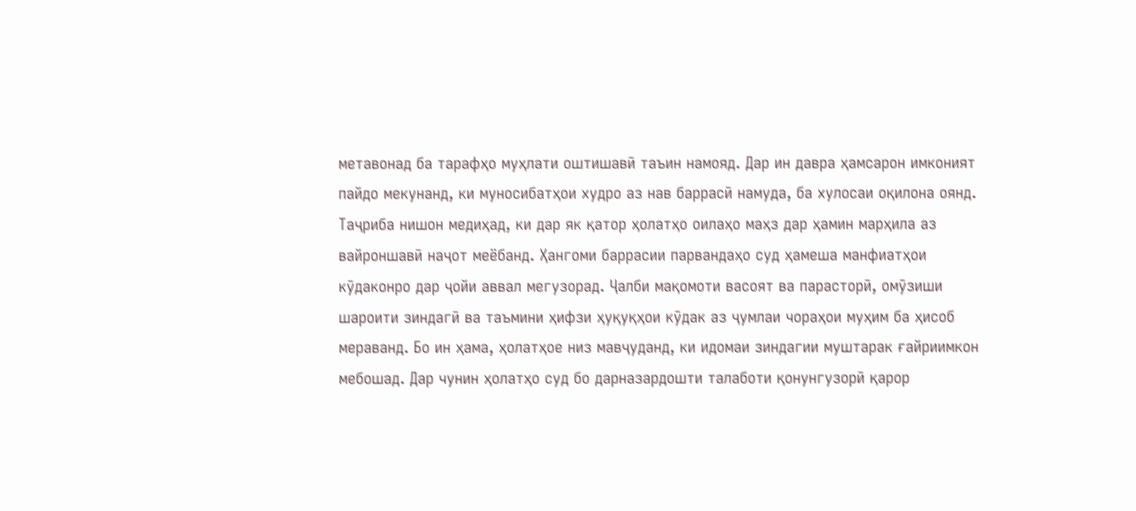метавонад ба тарафҳо муҳлати оштишавӣ таъин намояд. Дар ин давра ҳамсарон имконият пайдо мекунанд, ки муносибатҳои худро аз нав баррасӣ намуда, ба хулосаи оқилона оянд. Таҷриба нишон медиҳад, ки дар як қатор ҳолатҳо оилаҳо маҳз дар ҳамин марҳила аз вайроншавӣ наҷот меёбанд. Ҳангоми баррасии парвандаҳо суд ҳамеша манфиатҳои кӯдаконро дар ҷойи аввал мегузорад. Ҷалби мақомоти васоят ва парасторӣ, омӯзиши шароити зиндагӣ ва таъмини ҳифзи ҳуқуқҳои кӯдак аз ҷумлаи чораҳои муҳим ба ҳисоб мераванд. Бо ин ҳама, ҳолатҳое низ мавҷуданд, ки идомаи зиндагии муштарак ғайриимкон мебошад. Дар чунин ҳолатҳо суд бо дарназардошти талаботи қонунгузорӣ қарор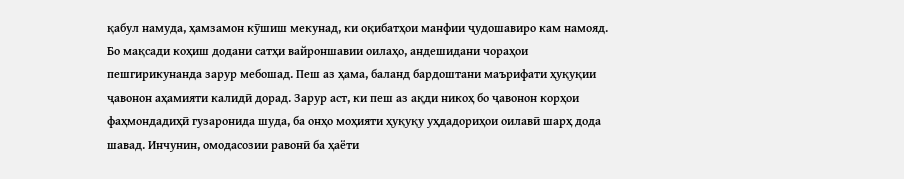қабул намуда, ҳамзамон кӯшиш мекунад, ки оқибатҳои манфии ҷудошавиро кам намояд. Бо мақсади коҳиш додани сатҳи вайроншавии оилаҳо, андешидани чораҳои пешгирикунанда зарур мебошад. Пеш аз ҳама, баланд бардоштани маърифати ҳуқуқии ҷавонон аҳамияти калидӣ дорад. Зарур аст, ки пеш аз ақди никоҳ бо ҷавонон корҳои фаҳмондадиҳӣ гузаронида шуда, ба онҳо моҳияти ҳуқуқу уҳдадориҳои оилавӣ шарҳ дода шавад. Инчунин, омодасозии равонӣ ба ҳаёти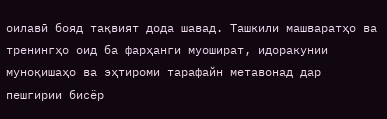оилавӣ бояд тақвият дода шавад. Ташкили машваратҳо ва тренингҳо оид ба фарҳанги муошират, идоракунии муноқишаҳо ва эҳтироми тарафайн метавонад дар пешгирии бисёр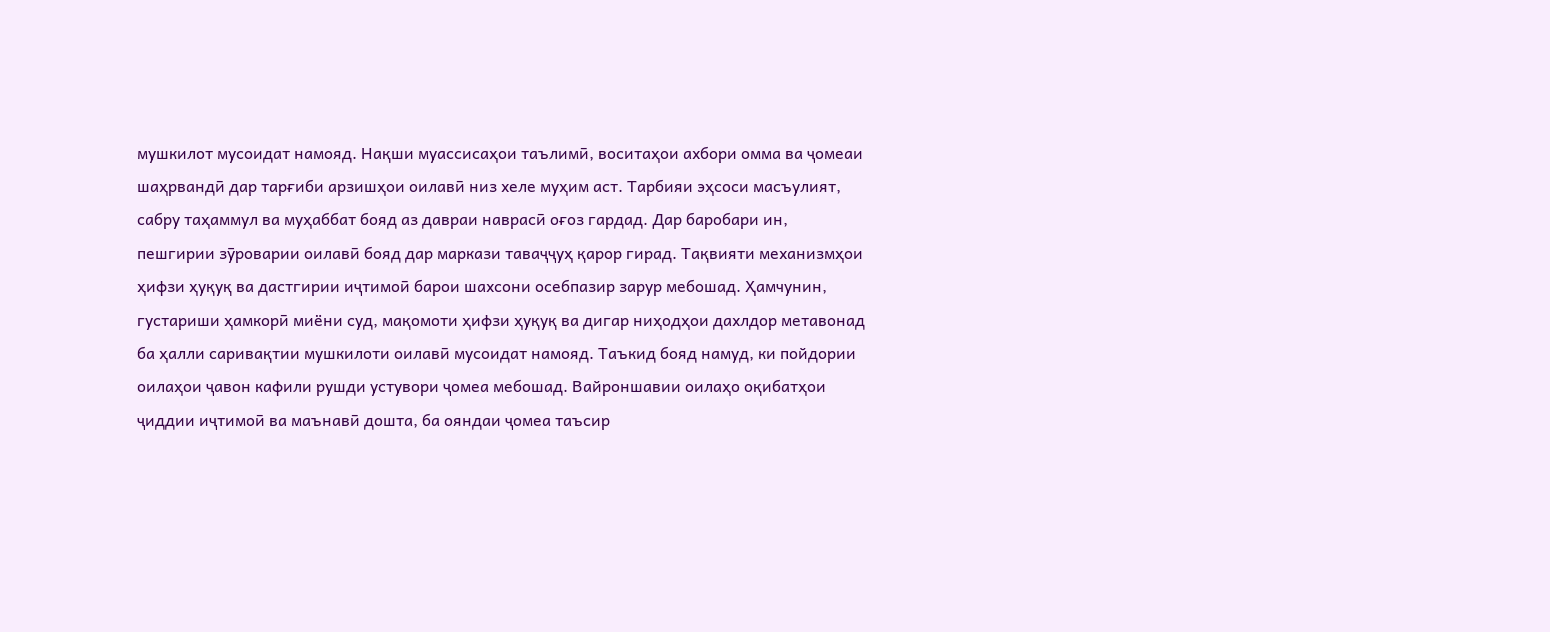мушкилот мусоидат намояд. Нақши муассисаҳои таълимӣ, воситаҳои ахбори омма ва ҷомеаи шаҳрвандӣ дар тарғиби арзишҳои оилавӣ низ хеле муҳим аст. Тарбияи эҳсоси масъулият, сабру таҳаммул ва муҳаббат бояд аз давраи наврасӣ оғоз гардад. Дар баробари ин, пешгирии зӯроварии оилавӣ бояд дар маркази таваҷҷуҳ қарор гирад. Тақвияти механизмҳои ҳифзи ҳуқуқ ва дастгирии иҷтимоӣ барои шахсони осебпазир зарур мебошад. Ҳамчунин, густариши ҳамкорӣ миёни суд, мақомоти ҳифзи ҳуқуқ ва дигар ниҳодҳои дахлдор метавонад ба ҳалли саривақтии мушкилоти оилавӣ мусоидат намояд. Таъкид бояд намуд, ки пойдории оилаҳои ҷавон кафили рушди устувори ҷомеа мебошад. Вайроншавии оилаҳо оқибатҳои ҷиддии иҷтимоӣ ва маънавӣ дошта, ба ояндаи ҷомеа таъсир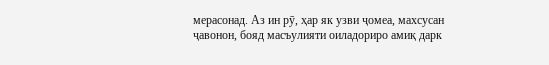мерасонад. Аз ин рӯ, ҳар як узви ҷомеа, махсусан ҷавонон, бояд масъулияти оиладориро амиқ дарк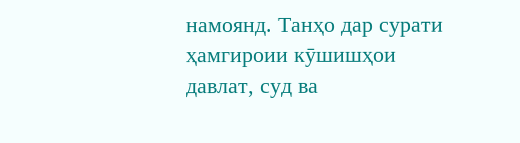намоянд. Танҳо дар сурати ҳамгироии кӯшишҳои давлат, суд ва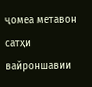ҷомеа метавон сатҳи вайроншавии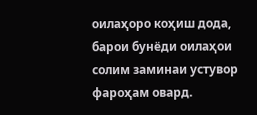оилаҳоро коҳиш дода, барои бунёди оилаҳои солим заминаи устувор фароҳам овард.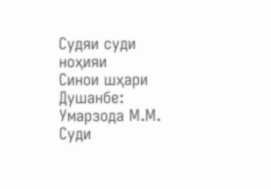Судяи суди ноҳияи
Синои шҳари Душанбе: Умарзода М.М.
Суди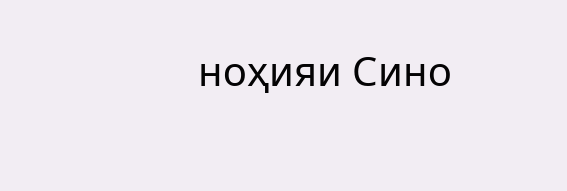ноҳияи Сино